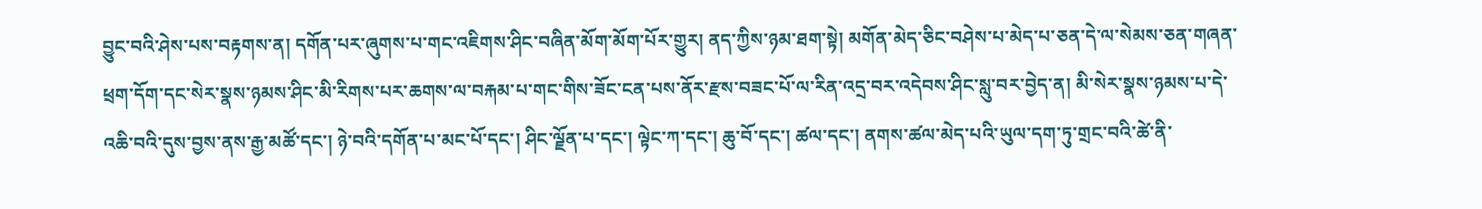བྱུང་བའི་ཤེས་པས་བརྟགས་ན། དགོན་པར་ཞུགས་པ་གང་འཇིགས་ཤིང་བཞིན་མོག་མོག་པོར་གྱུར། ནད་ཀྱིས་ཉམ་ཐག་སྟེ། མགོན་མེད་ཅིང་བཤེས་པ་མེད་པ་ཅན་དེ་ལ་སེམས་ཅན་གཞན་ཕྲག་དོག་དང་སེར་སྣས་ཉམས་ཤིང་མི་རིགས་པར་ཆགས་ལ་བརྐམ་པ་གང་གིས་ཟོང་ངན་པས་ནོར་རྫས་བཟང་པོ་ལ་རིན་འདྲ་བར་འདེབས་ཤིང་སླུ་བར་བྱེད་ན། མི་སེར་སྣས་ཉམས་པ་དེ་འཆི་བའི་དུས་བྱས་ནས་རྒྱ་མཚོ་དང་། ཉེ་བའི་དགོན་པ་མང་པོ་དང་། ཤིང་ལྗོན་པ་དང་། ལྟེང་ཀ་དང་། ཆུ་བོ་དང་། ཚལ་དང་། ནགས་ཚལ་མེད་པའི་ཡུལ་དག་ཏུ་གྲང་བའི་ཚེ་ནི་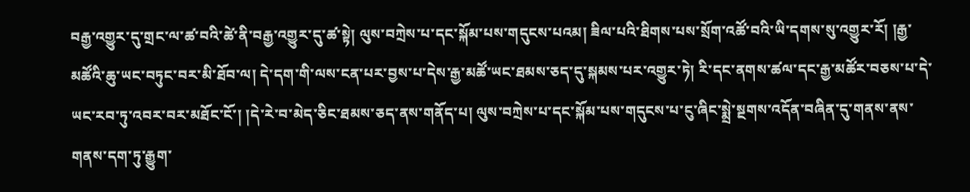བརྒྱ་འགྱུར་དུ་གྲང་ལ་ཚ་བའི་ཚེ་ནི་བརྒྱ་འགྱུར་དུ་ཚ་སྟེ། ལུས་བཀྲེས་པ་དང་སྐོམ་པས་གདུངས་པའམ། ཟིལ་པའི་ཐིགས་པས་སྲོག་འཚོ་བའི་ཡི་དགས་སུ་འགྱུར་རོ། །རྒྱ་མཚོའི་ཆུ་ཡང་བཏུང་བར་མི་ཐོབ་ལ། དེ་དག་གི་ལས་ངན་པར་བྱས་པ་དེས་རྒྱ་མཚོ་ཡང་ཐམས་ཅད་དུ་སྐམས་པར་འགྱུར་ཏེ། རི་དང་ནགས་ཚལ་དང་རྒྱ་མཚོར་བཅས་པ་དེ་ཡང་རབ་ཏུ་འབར་བར་མཐོང་ངོ་། །དེ་རེ་བ་མེད་ཅིང་ཐམས་ཅད་ནས་གནོད་པ། ལུས་བཀྲེས་པ་དང་སྐོམ་པས་གདུངས་པ་ངུ་ཞིང་སྨྲེ་སྔགས་འདོན་བཞིན་དུ་གནས་ནས་གནས་དག་ཏུ་རྒྱུག་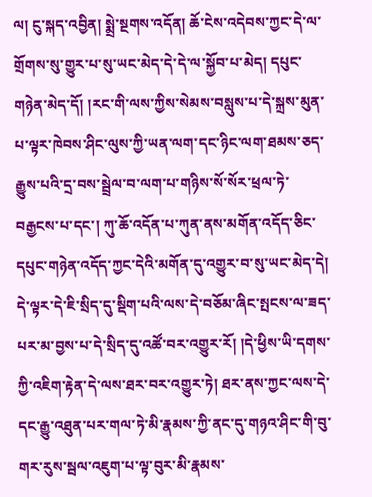ལ། ངུ་སྐད་འབྱིན། སྨྲེ་སྔགས་འདོན། ཆོ་ངེས་འདེབས་ཀྱང་དེ་ལ་གྲོགས་སུ་གྱུར་པ་སུ་ཡང་མེད་དེ་དེ་ལ་སྐྱོབ་པ་མེད། དཔུང་གཉེན་མེད་དོ། །རང་གི་ལས་ཀྱིས་སེམས་བསླུས་པ་དེ་སྐྲས་མུན་པ་ལྟར་ཁེབས་ཤིང་ལུས་ཀྱི་ཡན་ལག་དང་ཉིང་ལག་ཐམས་ཅད་རྒྱུས་པའི་དྲ་བས་སྦྲེལ་བ་ལག་པ་གཉིས་སོ་སོར་ཕྲལ་ཏེ་བརྒྱངས་པ་དང་། ཀུ་ཆོ་འདོན་པ་ཀུན་ནས་མགོན་འདོད་ཅིང་དཔུང་གཉེན་འདོད་ཀྱང་དེའི་མགོན་དུ་འགྱུར་བ་སུ་ཡང་མེད་དེ། དེ་ལྟར་དེ་ཇི་སྲིད་དུ་སྡིག་པའི་ལས་དེ་བཅོམ་ཞིང་སྤངས་ལ་ཟད་པར་མ་བྱས་པ་དེ་སྲིད་དུ་འཚོ་བར་འགྱུར་རོ། །དེ་ཕྱིས་ཡི་དགས་ཀྱི་འཇིག་རྟེན་དེ་ལས་ཐར་བར་འགྱུར་ཏེ། ཐར་ནས་ཀྱང་ལས་དེ་དང་རྒྱུ་འཐུན་པར་གལ་ཏེ་མི་རྣམས་ཀྱི་ནང་དུ་གཉའ་ཤིང་གི་བུ་གར་རུས་སྦལ་འཇུག་པ་ལྟ་བུར་མི་རྣམས་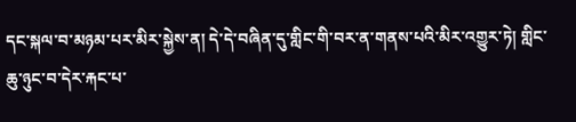དང་སྐལ་བ་མཉམ་པར་མིར་སྐྱེས་ན། དེ་དེ་བཞིན་དུ་གླིང་གི་བར་ན་གནས་པའི་མིར་འགྱུར་ཏེ། གླིང་ཆུ་ཉུང་བ་དེར་རྐང་པ་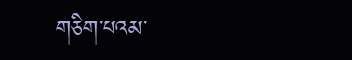གཅིག་པའམ་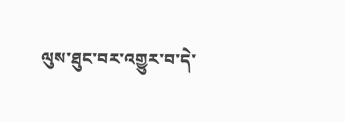ལུས་ཐུང་བར་འགྱུར་བ་དེ་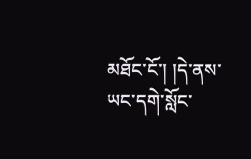མཐོང་ངོ་། །དེ་ནས་ཡང་དགེ་སློང་